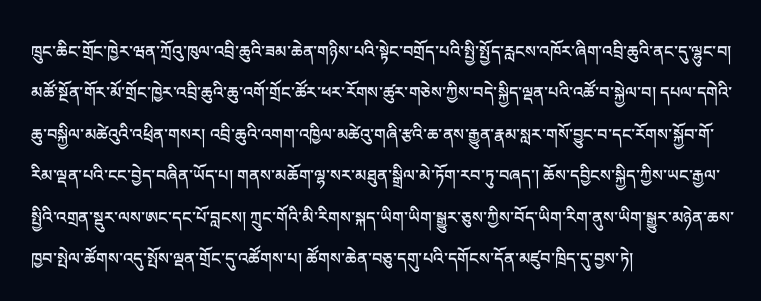ཁྲུང་ཆིང་གྲོང་ཁྱེར་ཝན་ཀྲོའུ་ཁུལ་འབྲི་ཆུའི་ཟམ་ཆེན་གཉིས་པའི་སྟེང་བགྲོད་པའི་སྤྱི་སྤྱོད་རླངས་འཁོར་ཞིག་འབྲི་ཆུའི་ནང་དུ་ལྷུང་བ། མཚོ་སྔོན་གོར་མོ་གྲོང་ཁྱེར་འབྲི་ཆུའི་ཆུ་འགོ་གྲོང་ཚོར་ཕར་རོགས་ཚུར་གཅེས་ཀྱིས་བདེ་སྐྱིད་ལྡན་པའི་འཚོ་བ་སྐྱེལ་བ། དཔལ་དགེའི་ཆུ་བསྐྱིལ་མཚེའུའི་འཕྲིན་གསར། འབྲི་ཆུའི་འགག་འཁྱིལ་མཚེའུ་གཞི་རྩའི་ཆ་ནས་རྒྱུན་རྣམ་སླར་གསོ་བྱུང་བ་དང་རོགས་སྐྱོབ་གོ་རིམ་ལྡན་པའི་ངང་བྱེད་བཞིན་ཡོད་པ། གནས་མཆོག་ལྷ་སར་མཐུན་སྒྲིལ་མེ་ཏོག་རབ་ཏུ་བཞད་། ཆོས་དབྱིངས་སྐྱིད་ཀྱིས་ཡང་རྒྱལ་སྤྱིའི་འགྲན་སྡུར་ལས་ཨང་དང་པོ་བླངས། ཀྲུང་གོའི་མི་རིགས་སྐད་ཡིག་ཡིག་སྒྱུར་ཅུས་ཀྱིས་བོད་ཡིག་རིག་ནུས་ཡིག་སྒྱུར་མཉེན་ཆས་ཁྱབ་སྤེལ་ཚོགས་འདུ་སྤོས་ལྡན་གྲོང་དུ་འཚོགས་པ། ཚོགས་ཆེན་བཅུ་དགུ་པའི་དགོངས་དོན་མཛུབ་ཁྲིད་དུ་བྱས་ཏེ།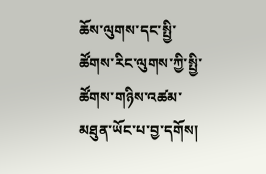ཆོས་ལུགས་དང་སྤྱི་ཚོགས་རིང་ལུགས་ཀྱི་སྤྱི་ཚོགས་གཉིས་འཚམ་མཐུན་ཡོང་པ་བྱ་དགོས།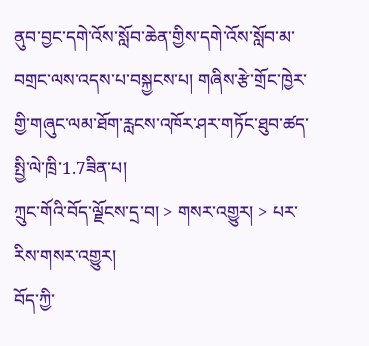ནུབ་བྱང་དགེ་འོས་སློབ་ཆེན་གྱིས་དགེ་འོས་སློབ་མ་བགྲང་ལས་འདས་པ་བསྐྱངས་པ། གཞིས་རྩེ་གྲོང་ཁྱེར་གྱི་གཞུང་ལམ་ཐོག་རླངས་འཁོར་ཤར་གཏོང་ཐུབ་ཚད་སྤྱི་ལེ་ཁྲི་1.7ཟིན་པ།
ཀྲུང་གོའི་བོད་ལྗོངས་དྲ་བ། > གསར་འགྱུར། > པར་རིས་གསར་འགྱུར།
བོད་ཀྱི་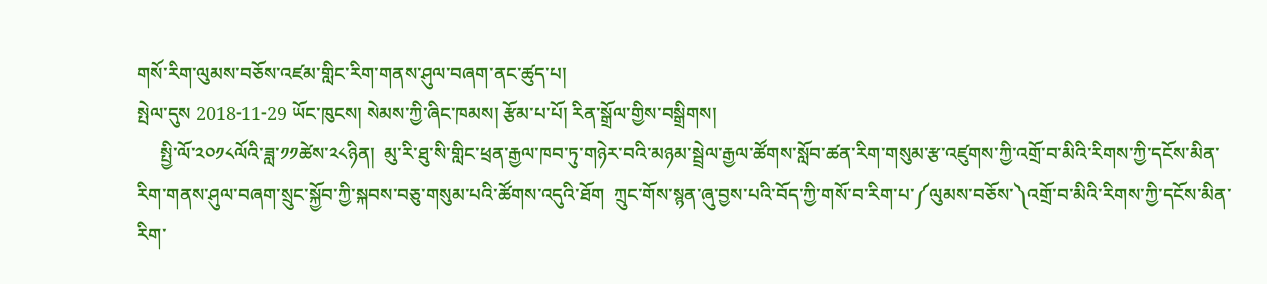གསོ་རིག་ལུམས་བཅོས་འཛམ་གླིང་རིག་གནས་ཤུལ་བཞག་ནང་ཚུད་པ།
སྤེལ་དུས 2018-11-29 ཡོང་ཁུངས། སེམས་ཀྱི་ཞིང་ཁམས། རྩོམ་པ་པོ། རིན་སྒྲོལ་གྱིས་བསྒྲིགས།
     སྤྱི་ལོ་༢༠༡༨ལོའི་ཟླ་༡༡ཚེས་༢༨ཉིན།  མུ་རི་ཐུ་སི་གླིང་ཕྲན་རྒྱལ་ཁབ་ཏུ་གཉེར་བའི་མཉམ་སྦྲེལ་རྒྱལ་ཚོགས་སློབ་ཚན་རིག་གསུམ་རྩ་འཛུགས་ཀྱི་འགྲོ་བ་མིའི་རིགས་ཀྱི་དངོས་མིན་རིག་གནས་ཤུལ་བཞག་སྲུང་སྐྱོབ་ཀྱི་སྐབས་བཅུ་གསུམ་པའི་ཚོགས་འདུའི་ཐོག  ཀྲུང་གོས་སྙན་ཞུ་བྱས་པའི་བོད་ཀྱི་གསོ་བ་རིག་པ་༼ལུམས་བཅོས་༽འགྲོ་བ་མིའི་རིགས་ཀྱི་དངོས་མིན་རིག་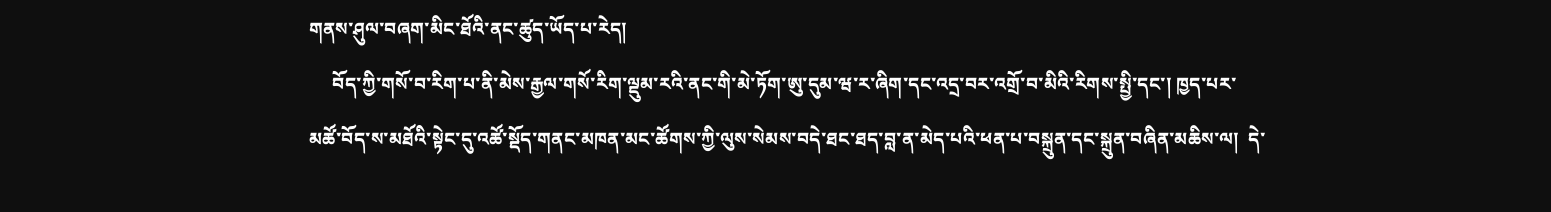གནས་ཤུལ་བཞག་མིང་ཐོའི་ནང་ཚུད་ཡོད་པ་རེད།
     བོད་ཀྱི་གསོ་བ་རིག་པ་ནི་མེས་རྒྱལ་གསོ་རིག་ལྡུམ་རའི་ནང་གི་མེ་ཏོག་ཨུ་དུམ་ཝ་ར་ཞིག་དང་འདྲ་བར་འགྲོ་བ་མིའི་རིགས་སྤྱི་དང་། ཁྱད་པར་མཚོ་བོད་ས་མཐོའི་སྟེང་དུ་འཚོ་སྡོད་གནང་མཁན་མང་ཚོགས་ཀྱི་ལུས་སེམས་བདེ་ཐང་ཐད་བླ་ན་མེད་པའི་ཕན་པ་བསྐྲུན་དང་སྐྲུན་བཞིན་མཆིས་ལ།  དེ་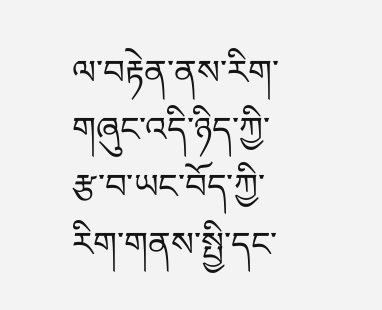ལ་བརྟེན་ནས་རིག་གཞུང་འདི་ཉིད་ཀྱི་རྩ་བ་ཡང་བོད་ཀྱི་རིག་གནས་སྤྱི་དང་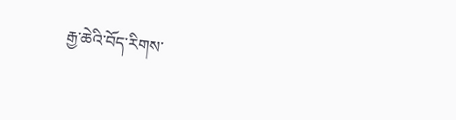རྒྱ་ཆེའི་བོད་རིགས་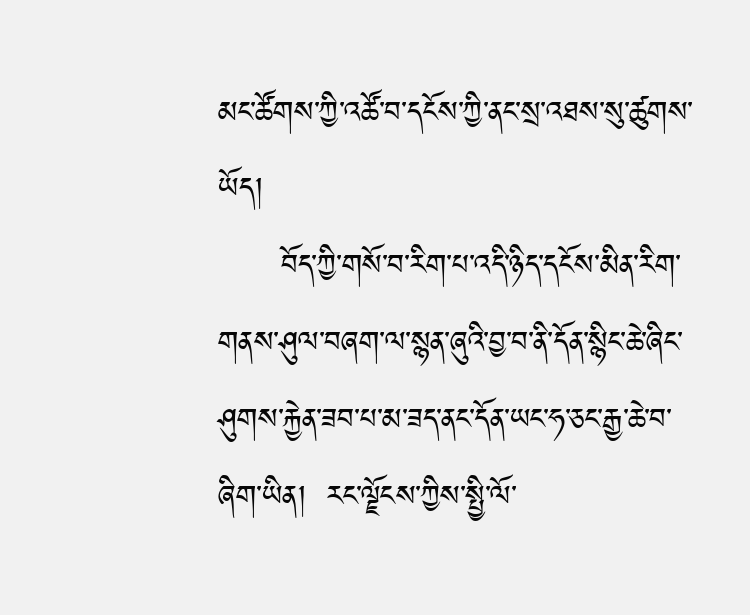མང་ཚོགས་ཀྱི་འཚོ་བ་དངོས་ཀྱི་ནང་སྲ་འཐས་སུ་ཚུགས་ཡོད།
      བོད་ཀྱི་གསོ་བ་རིག་པ་འདི་ཉིད་དངོས་མིན་རིག་གནས་ཤུལ་བཞག་ལ་སྙན་ཞུའི་བྱ་བ་ནི་དོན་སྙིང་ཆེ་ཞིང་ཤུགས་རྐྱེན་ཟབ་པ་མ་ཟད་ནང་དོན་ཡང་ཧ་ཅང་རྒྱ་ཆེ་བ་ཞིག་ཡིན།  རང་ལྗོངས་ཀྱིས་སྤྱི་ལོ་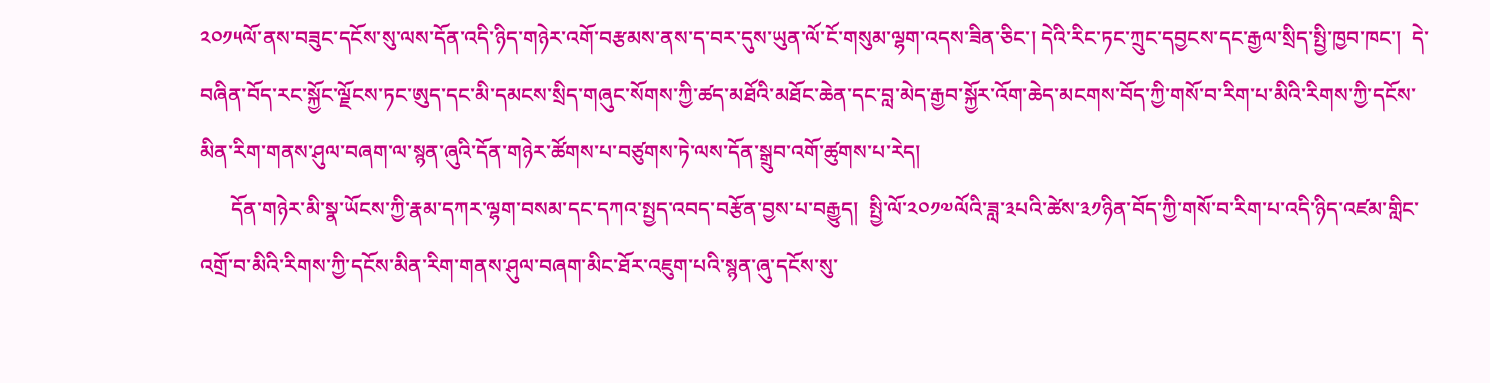༢༠༡༥ལོ་ནས་བཟུང་དངོས་སུ་ལས་དོན་འདི་ཉིད་གཉེར་འགོ་བརྩམས་ནས་ད་བར་དུས་ཡུན་ལོ་ངོ་གསུམ་ལྷག་འདས་ཟིན་ཅིང་། དེའི་རིང་ཏང་ཀྲུང་དབྱངས་དང་རྒྱལ་སྲིད་སྤྱི་ཁྱབ་ཁང་།  དེ་བཞིན་བོད་རང་སྐྱོང་ལྗོངས་ཏང་ཨུད་དང་མི་དམངས་སྲིད་གཞུང་སོགས་ཀྱི་ཚད་མཐོའི་མཐོང་ཆེན་དང་བླ་མེད་རྒྱབ་སྐྱོར་འོག་ཆེད་མངགས་བོད་ཀྱི་གསོ་བ་རིག་པ་མིའི་རིགས་ཀྱི་དངོས་མིན་རིག་གནས་ཤུལ་བཞག་ལ་སྙན་ཞུའི་དོན་གཉེར་ཚོགས་པ་བཙུགས་ཏེ་ལས་དོན་སྒྲུབ་འགོ་ཚུགས་པ་རེད།
      དོན་གཉེར་མི་སྣ་ཡོངས་ཀྱི་རྣམ་དཀར་ལྷག་བསམ་དང་དཀའ་སྤྱད་འབད་བརྩོན་བྱས་པ་བརྒྱུད།  སྤྱི་ལོ་༢༠༡༧ལོའི་ཟླ་༣པའི་ཚེས་༣༡ཉིན་བོད་ཀྱི་གསོ་བ་རིག་པ་འདི་ཉིད་འཛམ་གླིང་འགྲོ་བ་མིའི་རིགས་ཀྱི་དངོས་མིན་རིག་གནས་ཤུལ་བཞག་མིང་ཐོར་འཇུག་པའི་སྙན་ཞུ་དངོས་སུ་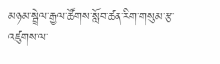མཉམ་སྦྲེལ་རྒྱལ་ཚོགས་སློབ་ཚན་རིག་གསུམ་རྩ་འཛུགས་ལ་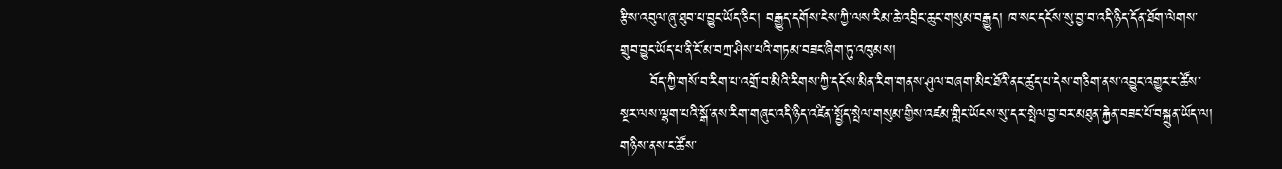རྩིས་འབུལ་ཞུ་ཐུབ་པ་བྱུང་ཡོད་ཅིང་། བརྒྱུད་དགོས་ངེས་ཀྱི་ལས་རིམ་ཆེ་འབྲིང་ཆུང་གསུམ་བརྒྱུད། ཁ་སང་དངོས་སུ་བྱ་བ་འདི་ཉིད་དོན་ཐོག་ལེགས་གྲུབ་བྱུང་ཡོད་པ་ནི་ངོ་མ་བཀྲ་ཤིས་པའི་གཏམ་བཟང་ཞིག་ཏུ་འཁུམས།
      བོད་ཀྱི་གསོ་བ་རིག་པ་འགྲོ་བ་མིའི་རིགས་ཀྱི་དངོས་མིན་རིག་གནས་ཤུལ་བཞག་མིང་ཐོའི་ནང་ཚུད་པ་དེས་གཅིག་ནས་འབྱུང་འགྱུར་ང་ཚོས་སྔར་ལས་ལྷག་པའི་སྒོ་ནས་རིག་གཞུང་འདི་ཉིད་འཛིན་སྤྱོད་སྤེལ་གསུམ་གྱིས་འཛམ་གླིང་ཡོངས་སུ་དར་སྤེལ་བྱ་བར་མཐུན་རྐྱེན་བཟང་པོ་བསྐྲུན་ཡོད་ལ།  གཉིས་ནས་ང་ཚོས་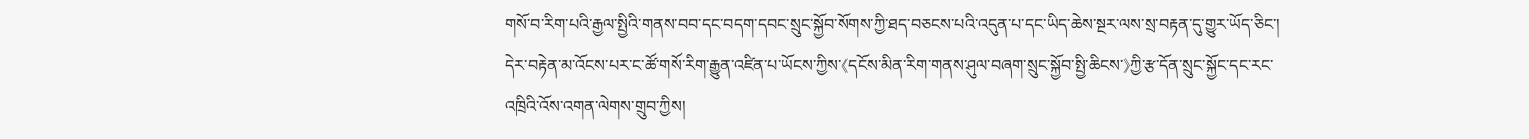གསོ་བ་རིག་པའི་རྒྱལ་སྤྱིའི་གནས་བབ་དང་བདག་དབང་སྲུང་སྐྱོབ་སོགས་ཀྱི་ཐད་བཅངས་པའི་འདུན་པ་དང་ཡིད་ཆེས་སྔར་ལས་སྲ་བརྟན་དུ་གྱུར་ཡོད་ཅིང་།  དེར་བརྟེན་མ་འོངས་པར་ང་ཚོ་གསོ་རིག་རྒྱུན་འཛིན་པ་ཡོངས་ཀྱིས་《དངོས་མིན་རིག་གནས་ཤུལ་བཞག་སྲུང་སྐྱོབ་སྤྱི་ཆིངས་》ཀྱི་རྩ་དོན་སྲུང་སྐྱོང་དང་རང་འཁྲིའི་འོས་འགན་ལེགས་གྲུབ་ཀྱིས།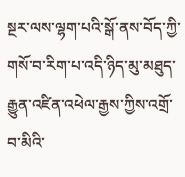སྔར་ལས་ལྷག་པའི་སྒོ་ནས་བོད་ཀྱི་གསོ་བ་རིག་པ་འདི་ཉིད་མུ་མཐུད་རྒྱུན་འཛིན་འཕེལ་རྒྱས་ཀྱིས་འགྲོ་བ་མིའི་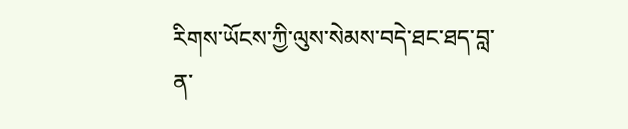རིགས་ཡོངས་ཀྱི་ལུས་སེམས་བདེ་ཐང་ཐད་བླ་ན་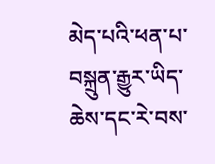མེད་པའི་ཕན་པ་བསྐྲུན་རྒྱུར་ཡིད་ཆེས་དང་རེ་བས་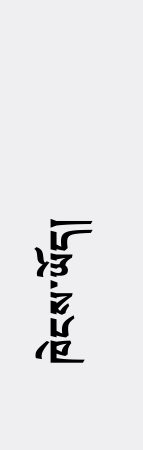ཁེངས་ཡོད།